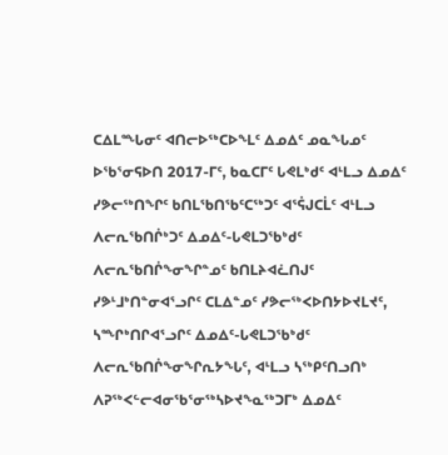ᑕᐃᒪᙵᓂᑦ ᐊᑎᓕᐅᖅᑕᐅᖕᒪᑦ ᐃᓄᐃᑦ ᓄᓇᖓᓄᑦ ᐅᖃᕐᓂᕋᐅᑎ 2017-ᒥᑦ, ᑲᓇᑕᒥᑦ ᒐᕙᒪᒃᑯᑦ ᐊᒻᒪᓗ ᐃᓄᐃᑦ ᓯᕗᓕᖅᑎᖏᑦ ᑲᑎᒪᖃᑎᖃᑦᑕᖅᑐᑦ ᐊᕐᕌᒍᑕᒫᑦ ᐊᒻᒪᓗ ᐱᓕᕆᖃᑎᒌᒃᑐᑦ ᐃᓄᐃᑦ-ᒐᕙᒪᑐᖃᒃᑯᑦ ᐱᓕᕆᖃᑎᒌᖕᓂᖏᓐᓄᑦ ᑲᑎᒪᔨᐊᓛᑎᒍᑦ ᓯᕗᒻᒧᒃᑎᓐᓂᐊᕐᓗᒋᑦ ᑕᒪᐃᓐᓄᑦ ᓯᕗᓕᖅᐸᐅᑎᔭᐅᔪᒪᔪᑦ, ᓴᙱᒃᑎᒋᐊᕐᓗᒋᑦ ᐃᓄᐃᑦ-ᒐᕙᒪᑐᖃᒃᑯᑦ ᐱᓕᕆᖃᑎᒌᖕᓂᖏᕆᔭᖓᑦ, ᐊᒻᒪᓗ ᓴᖅᑭᑦᑎᓗᑎᒃ ᐱᕈᖅᐸᓪᓕᐊᓂᖃᕐᓂᖅᓴᐅᔪᖕᓇᖅᑐᒥᒃ ᐃᓄᐃᑦ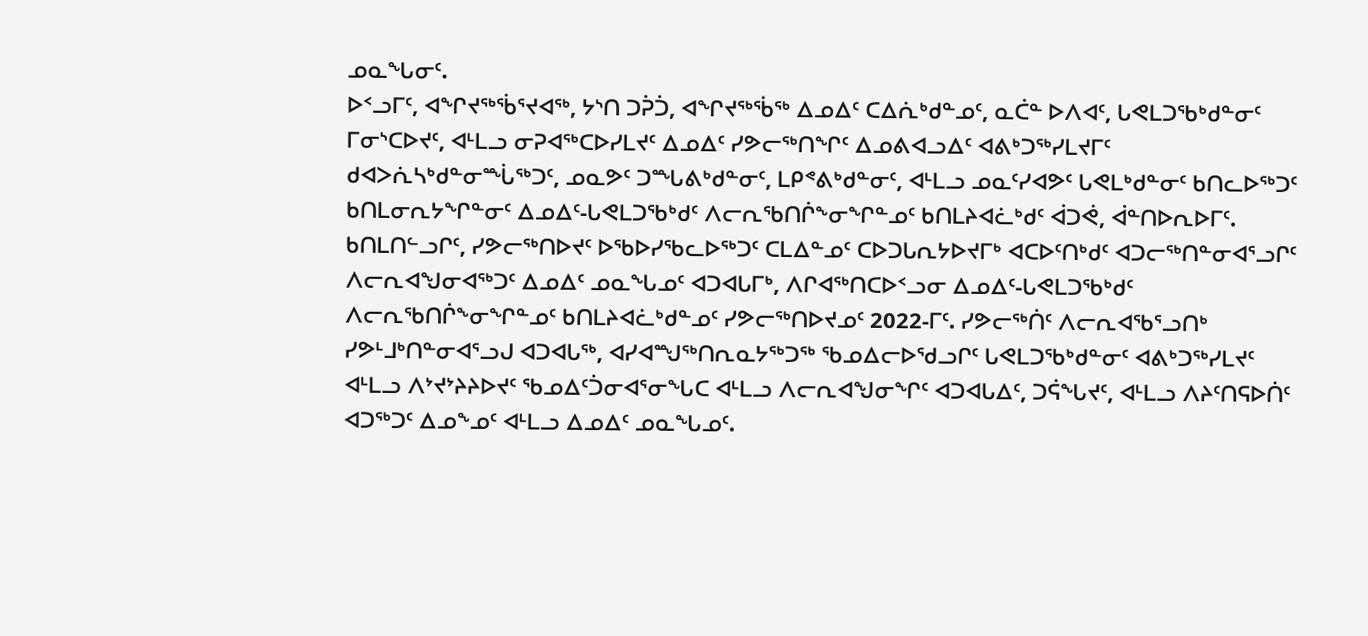ᓄᓇᖓᓂᑦ.
ᐅᑉᓗᒥᑦ, ᐊᖏᔪᖅᖄᕐᔪᐊᖅ, ᔭᔅᑎ ᑐᕉᑑ, ᐊᖏᔪᖅᖄᖅ ᐃᓄᐃᑦ ᑕᐃᕇᒃᑯᓐᓄᑦ, ᓇᑖᓐ ᐅᐱᐊᑦ, ᒐᕙᒪᑐᖃᒃᑯᓐᓂᑦ ᒥᓂᔅᑕᐅᔪᑦ, ᐊᒻᒪᓗ ᓂᕈᐊᖅᑕᐅᓯᒪᔪᑦ ᐃᓄᐃᑦ ᓯᕗᓕᖅᑎᖏᑦ ᐃᓄᕕᐊᓗᐃᑦ ᐊᕕᒃᑐᖅᓯᒪᔪᒥᑦ ᑯᐊᐳᕇᓴᒃᑯᓐᓂᙶᖅᑐᑦ, ᓄᓇᕗᑦ ᑐᙵᕕᒃᑯᓐᓂᑦ, ᒪᑭᕝᕕᒃᑯᓐᓂᑦ, ᐊᒻᒪᓗ ᓄᓇᑦᓯᐊᕗᑦ ᒐᕙᒪᒃᑯᓐᓂᑦ ᑲᑎᓚᐅᖅᑐᑦ ᑲᑎᒪᓂᕆᔭᖏᓐᓂᑦ ᐃᓄᐃᑦ-ᒐᕙᒪᑐᖃᒃᑯᑦ ᐱᓕᕆᖃᑎᒌᖕᓂᖏᓐᓄᑦ ᑲᑎᒪᔨᐊᓛᒃᑯᑦ ᐋᑐᕚ, ᐋᓐᑎᐅᕆᐅᒥᑦ.
ᑲᑎᒪᑎᓪᓗᒋᑦ, ᓯᕗᓕᖅᑎᐅᔪᑦ ᐅᖃᐅᓯᖃᓚᐅᖅᑐᑦ ᑕᒪᐃᓐᓄᑦ ᑕᐅᑐᒐᕆᔭᐅᔪᒥᒃ ᐊᑕᐅᑦᑎᒃᑯᑦ ᐊᑐᓕᖅᑎᓐᓂᐊᕐᓗᒋᑦ ᐱᓕᕆᐊᖑᓂᐊᖅᑐᑦ ᐃᓄᐃᑦ ᓄᓇᖓᓄᑦ ᐊᑐᐊᒐᒥᒃ, ᐱᒋᐊᖅᑎᑕᐅᑉᓗᓂ ᐃᓄᐃᑦ-ᒐᕙᒪᑐᖃᒃᑯᑦ ᐱᓕᕆᖃᑎᒌᖕᓂᖏᓐᓄᑦ ᑲᑎᒪᔨᐊᓛᒃᑯᓐᓄᑦ ᓯᕗᓕᖅᑎᐅᔪᓄᑦ 2022-ᒥᑦ. ᓯᕗᓕᖅᑏᑦ ᐱᓕᕆᐊᖃᕐᓗᑎᒃ ᓯᕗᒻᒧᒃᑎᓐᓂᐊᕐᓗᒍ ᐊᑐᐊᒐᖅ, ᐊᓯᐊᙳᖅᑎᕆᓇᔭᖅᑐᖅ ᖃᓄᐃᓕᐅᖁᓗᒋᑦ ᒐᕙᒪᑐᖃᒃᑯᓐᓂᑦ ᐊᕕᒃᑐᖅᓯᒪᔪᑦ ᐊᒻᒪᓗ ᐱᔾᔪᔾᔨᔨᐅᔪᑦ ᖃᓄᐃᑦᑑᓂᐊᕐᓂᖓᑕ ᐊᒻᒪᓗ ᐱᓕᕆᐊᖑᓂᖏᑦ ᐊᑐᐊᒐᐃᑦ, ᑐᕌᖓᔪᑦ, ᐊᒻᒪᓗ ᐱᔨᑦᑎᕋᐅᑏᑦ ᐊᑐᖅᑐᑦ ᐃᓄᖕᓄᑦ ᐊᒻᒪᓗ ᐃᓄᐃᑦ ᓄᓇᖓᓄᑦ.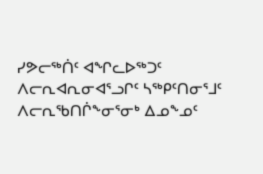ᓯᕗᓕᖅᑏᑦ ᐊᖏᓚᐅᖅᑐᑦ ᐱᓕᕆᐊᕆᓂᐊᕐᓗᒋᑦ ᓴᖅᑭᑦᑎᓂᕐᒧᑦ ᐱᓕᕆᖃᑎᒌᖕᓂᕐᓂᒃ ᐃᓄᖕᓄᑦ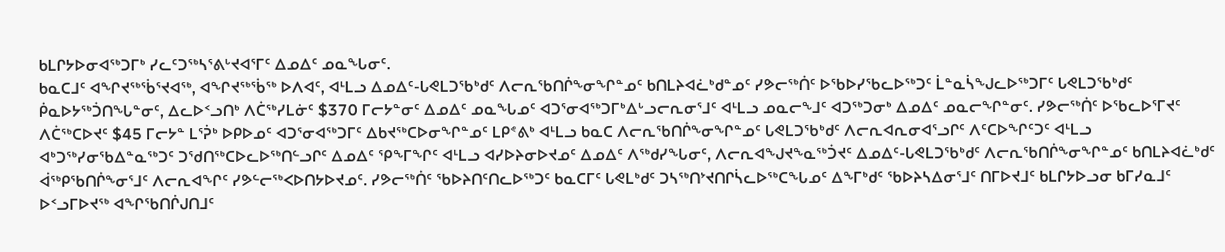ᑲᒪᒋᔭᐅᓂᐊᖅᑐᒥᒃ ᓯᓚᑦᑐᖅᓴᕐᕕᒡᔪᐊᕐᒥᑦ ᐃᓄᐃᑦ ᓄᓇᖓᓂᑦ.
ᑲᓇᑕᒧᑦ ᐊᖏᔪᖅᖄᕐᔪᐊᖅ, ᐊᖏᔪᖅᖄᖅ ᐅᐱᐊᑦ, ᐊᒻᒪᓗ ᐃᓄᐃᑦ-ᒐᕙᒪᑐᖃᒃᑯᑦ ᐱᓕᕆᖃᑎᒌᖕᓂᖏᓐᓄᑦ ᑲᑎᒪᔨᐊᓛᒃᑯᓐᓄᑦ ᓯᕗᓕᖅᑏᑦ ᐅᖃᐅᓯᖃᓚᐅᖅᑐᑦ ᒫᓐᓇᓵᖑᓚᐅᖅᑐᒥᑦ ᒐᕙᒪᑐᖃᒃᑯᑦ ᑮᓇᐅᔭᖅᑑᑎᖓᓐᓂᑦ, ᐃᓚᐅᑉᓗᑎᒃ ᐱᑖᖅᓯᒪᓃᑦ $370 ᒥᓕᔭᓐᓂᑦ ᐃᓄᐃᑦ ᓄᓇᖓᓄᑦ ᐊᑐᕐᓂᐊᖅᑐᒥᒃᐃᒡᓗᓕᕆᓂᕐᒧᑦ ᐊᒻᒪᓗ ᓄᓇᓕᖕᒧᑦ ᐊᑐᖅᑐᓂᒃ ᐃᓄᐃᑦ ᓄᓇᓕᖏᓐᓂᑦ. ᓯᕗᓕᖅᑏᑦ ᐅᖃᓚᐅᕐᒥᔪᑦ ᐱᑖᖅᑕᐅᔪᑦ $45 ᒥᓕᔭᓐ ᒪᕐᕉᒃ ᐅᑭᐅᓄᑦ ᐊᑐᕐᓂᐊᖅᑐᒥᑦ ᐃᑲᔪᖅᑕᐅᓂᖏᓐᓄᑦ ᒪᑭᕝᕕᒃ ᐊᒻᒪᓗ ᑲᓇᑕ ᐱᓕᕆᖃᑎᒌᖕᓂᖏᓐᓄᑦ ᒐᕙᒪᑐᖃᒃᑯᑦ ᐱᓕᕆᐊᕆᓂᐊᕐᓗᒋᑦ ᐱᑦᑕᐅᖏᑦᑐᑦ ᐊᒻᒪᓗ ᐊᒃᑐᖅᓯᓂᖃᐃᓐᓇᖅᑐᑦ ᑐᖁᑎᖅᑕᐅᓚᐅᖅᑎᓪᓗᒋᑦ ᐃᓄᐃᑦ ᕿᖕᒥᖏᑦ ᐊᒻᒪᓗ ᐊᓯᐅᔨᓂᐅᔪᓄᑦ ᐃᓄᐃᑦ ᐱᖅᑯᓯᖓᓂᑦ, ᐱᓕᕆᐊᖑᔪᖕᓇᖅᑑᔪᑦ ᐃᓄᐃᑦ-ᒐᕙᒪᑐᖃᒃᑯᑦ ᐱᓕᕆᖃᑎᒌᖕᓂᖏᓐᓄᑦ ᑲᑎᒪᔨᐊᓛᒃᑯᑦ ᐋᖅᑭᖃᑎᒌᖕᓂᕐᒧᑦ ᐱᓕᕆᐊᖏᑦ ᓯᕗᓪᓕᖅᐸᐅᑎᔭᐅᔪᓄᑦ. ᓯᕗᓕᖅᑏᑦ ᖃᐅᔨᑎᑦᑎᓚᐅᖅᑐᑦ ᑲᓇᑕᒥᑦ ᒐᕙᒪᒃᑯᑦ ᑐᓴᖅᑎᔾᔪᑎᒋᓵᓚᐅᖅᑕᖓᓄᑦ ᐃᖕᒥᒃᑯᑦ ᖃᐅᔨᓴᐃᓂᕐᒧᑦ ᑎᒥᐅᔪᒧᑦ ᑲᒪᒋᔭᐅᓗᓂ ᑲᒥᓯᓇᒧᑦ ᐅᑉᓗᒥᐅᔪᖅ ᐊᖏᖃᑎᒌᒍᑎᒧᑦ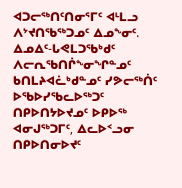ᐊᑐᓕᖅᑎᑦᑎᓂᕐᒥᑦ ᐊᒻᒪᓗ ᐱᔾᔪᑎᖃᖅᑐᓄᑦ ᐃᓄᖕᓂᑦ.
ᐃᓄᐃᑦ-ᒐᕙᒪᑐᖃᒃᑯᑦ ᐱᓕᕆᖃᑎᒌᖕᓂᖏᓐᓄᑦ ᑲᑎᒪᔨᐊᓛᒃᑯᓐᓄᑦ ᓯᕗᓕᖅᑏᑦ ᐅᖃᐅᓯᖃᓚᐅᖅᑐᑦ ᑎᑭᐅᑎᔭᐅᔪᓄᑦ ᐅᑭᐅᖅ ᐊᓂᒍᖅᑐᒥᑦ, ᐃᓚᐅᑉᓗᓂ ᑎᑭᐅᑎᓂᐅᔪᑦ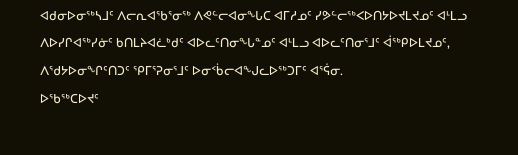ᐊᑯᓂᐅᓂᖅᓴᒧᑦ ᐱᓕᕆᐊᖃᕐᓂᖅ ᐱᕙᓪᓕᐊᓂᖓᑕ ᐊᒥᓱᓄᑦ ᓯᕗᓪᓕᖅᐸᐅᑎᔭᐅᔪᒪᔪᓄᑦ ᐊᒻᒪᓗ ᐱᐅᓯᒋᐊᖅᓯᓃᑦ ᑲᑎᒪᔨᐊᓛᒃᑯᑦ ᐊᐅᓚᑦᑎᓂᖓᓐᓄᑦ ᐊᒻᒪᓗ ᐊᐅᓚᑦᑎᓂᕐᒧᑦ ᐋᖅᑭᐅᒪᔪᓄᑦ, ᐱᖁᔭᐅᓂᖏᑦᑎᑐᑦ ᕿᒥᕐᕈᓂᕐᒧᑦ ᐅᓂᑉᑳᓕᐊᖑᓚᐅᖅᑐᒥᑦ ᐊᕐᕌᓂ.
ᐅᖃᖅᑕᐅᔪᑦ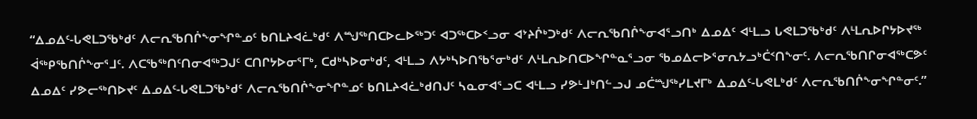“ᐃᓄᐃᑦ-ᒐᕙᒪᑐᖃᒃᑯᑦ ᐱᓕᕆᖃᑎᒌᖕᓂᖏᓐᓄᑦ ᑲᑎᒪᔨᐊᓛᒃᑯᑦ ᐱᙳᖅᑎᑕᐅᓚᐅᖅᑐᑦ ᐊᑐᖅᑕᐅᑉᓗᓂ ᐊᔾᔨᒌᒃᑐᒃᑯᑦ ᐱᓕᕆᖃᑎᒌᖕᓂᐊᕐᓗᑎᒃ ᐃᓄᐃᑦ ᐊᒻᒪᓗ ᒐᕙᒪᑐᖃᒃᑯᑦ ᐱᒻᒪᕆᐅᒋᔭᐅᔪᖅ ᐋᖅᑭᖃᑎᒌᖕᓂᕐᒧᑦ. ᐱᑕᖃᖅᑎᑦᑎᓂᐊᖅᑐᒍᑦ ᑕᑎᒋᔭᐅᓂᕐᒥᒃ, ᑕᑯᒃᓴᐅᓂᒃᑯᑦ, ᐊᒻᒪᓗ ᐱᔭᒃᓴᐅᑎᖃᕐᓂᒃᑯᑦ ᐱᒻᒪᕆᐅᑎᑕᐅᖏᓐᓇᕐᓗᓂ ᖃᓄᐃᓕᐅᕐᓂᕆᔭᓗᒃᑖᑉᑎᖕᓂᑦ. ᐱᓕᕆᖃᑎᒋᓂᐊᖅᑕᕗᑦ ᐃᓄᐃᑦ ᓯᕗᓕᖅᑎᐅᔪᑦ ᐃᓄᐃᑦ-ᒐᕙᒪᑐᖃᒃᑯᑦ ᐱᓕᕆᖃᑎᒌᖕᓂᖏᓐᓄᑦ ᑲᑎᒪᔨᐊᓛᒃᑯᑎᒍᑦ ᓴᓇᓂᐊᕐᓗᑕ ᐊᒻᒪᓗ ᓯᕗᒻᒧᒃᑎᓪᓗᒍ ᓄᑖᙳᖅᓯᒪᔪᒥᒃ ᐃᓄᐃᑦ-ᒐᕙᒪᒃᑯᑦ ᐱᓕᕆᖃᑎᒌᖕᓂᖏᓐᓂᑦ.”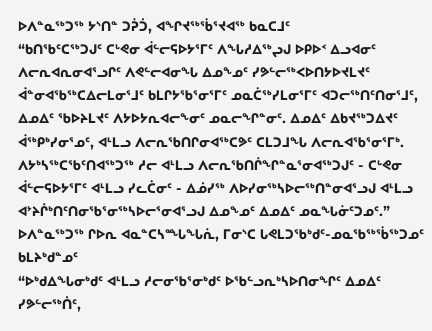ᐅᐱᓐᓇᖅᑐᖅ ᔭᔅᑎᓐ ᑐᕉᑑ, ᐊᖏᔪᖅᖄᕐᔪᐊᖅ ᑲᓇᑕᒧᑦ
“ᑲᑎᖃᑦᑕᖅᑐᒍᑦ ᑕᒡᕙᓂ ᐋᓪᓕᕋᐅᔭᕐᒥᑦ ᐱᖓᓱᐃᖅᖢᒍ ᐅᑭᐅᑉ ᐃᓗᐊᓂᑦ ᐱᓕᕆᐊᕆᓂᐊᕐᓗᒋᑦ ᐱᕙᓪᓕᐊᓂᖓ ᐃᓄᖕᓄᑦ ᓯᕗᓪᓕᖅᐸᐅᑎᔭᐅᔪᒪᔪᑦ ᐋᓐᓂᐊᖃᖅᑕᐃᓕᒪᓂᕐᒧᑦ ᑲᒪᒋᔭᖃᕐᓂᕐᒥᑦ ᓄᓇᑖᖅᓯᒪᓂᕐᒥᑦ ᐊᑐᓕᖅᑎᑦᑎᓂᕐᒧᑦ, ᐃᓄᐃᑦ ᖃᐅᔨᒪᔪᑦ ᐱᔭᐅᔭᕆᐊᓕᖕᓂᑦ ᓄᓇᓕᖏᓐᓂᑦ. ᐃᓄᐃᑦ ᐃᑲᔪᖅᑐᐃᔪᑦ ᐋᖅᑭᒃᓯᓂᕐᓄᑦ, ᐊᒻᒪᓗ ᐱᓕᕆᖃᑎᒋᓂᐊᖅᑕᕗᑦ ᑕᒪᑐᒧᖓ ᐱᓕᕆᐊᖃᕐᓂᕐᒥᒃ. ᐱᔭᒃᓴᖅᑕᖃᑦᑎᐊᖅᑐᖅ ᓱᓕ ᐊᒻᒪᓗ ᐱᓕᕆᖃᑎᒌᖏᓐᓇᕐᓂᐊᖅᑐᒍᑦ - ᑕᒡᕙᓂ ᐋᓪᓕᕋᐅᔭᕐᒥᑦ ᐊᒻᒪᓗ ᓯᓚᑖᓂᑦ - ᐃᓅᓯᖅ ᐱᐅᓯᓂᖅᓴᐅᓕᖅᑎᓐᓂᐊᕐᓗᒍ ᐊᒻᒪᓗ ᐊᔾᔨᒌᒃᑎᑦᑎᓂᖃᕐᓂᖅᓴᐅᓕᕐᓂᐊᕐᓗᒍ ᐃᓄᖕᓄᑦ ᐃᓄᐃᑦ ᓄᓇᖓᓃᑦᑐᓄᑦ.”
ᐅᐱᓐᓇᖅᑐᖅ ᒋᐅᕆ ᐊᓇᓐᑕᓴᙵᖓᕇ, ᒥᓂᔅᑕ ᒐᕙᒪᑐᖃᒃᑯᑦ-ᓄᓇᖃᖅᖄᖅᑐᓄᑦ ᑲᒪᔨᒃᑯᓐᓄᑦ
“ᐅᒃᑯᐃᖓᓂᒃᑯᑦ ᐊᒻᒪᓗ ᓱᓕᓂᖃᕐᓂᒃᑯᑦ ᐅᖃᓪᓗᕆᒃᓴᐅᑎᓂᖏᑦ ᐃᓄᐃᑦ ᓯᕗᓪᓕᖅᑏᑦ,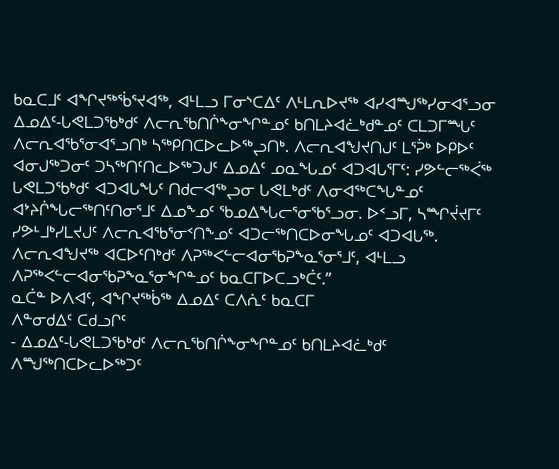ᑲᓇᑕᒧᑦ ᐊᖏᔪᖅᖄᕐᔪᐊᖅ, ᐊᒻᒪᓗ ᒥᓂᔅᑕᐃᑦ ᐱᒻᒪᕆᐅᔪᖅ ᐊᓯᐊᙳᖅᓯᓂᐊᕐᓗᓂ ᐃᓄᐃᑦ-ᒐᕙᒪᑐᖃᒃᑯᑦ ᐱᓕᕆᖃᑎᒌᖕᓂᖏᓐᓄᑦ ᑲᑎᒪᔨᐊᓛᒃᑯᓐᓄᑦ ᑕᒪᑐᒥᙵᑦ ᐱᓕᕆᐊᖃᕐᓂᐊᕐᓗᑎᒃ ᓴᖅᑭᑎᑕᐅᓚᐅᖅᖢᑎᒃ. ᐱᓕᕆᐊᖑᔪᑎᒍᑦ ᒪᕐᕉᒃ ᐅᑭᐅᑦ ᐊᓂᒍᖅᑐᓂᑦ ᑐᓴᖅᑎᑦᑎᓚᐅᖅᑐᒍᑦ ᐃᓄᐃᑦ ᓄᓇᖓᓄᑦ ᐊᑐᐊᒐᕐᒥᑦ: ᓯᕗᓪᓕᖅᐹᖅ ᒐᕙᒪᑐᖃᒃᑯᑦ ᐊᑐᐊᒐᖓᑦ ᑎᑯᓕᐊᖅᖢᓂ ᒐᕙᒪᒃᑯᑦ ᐱᓂᐊᖅᑕᖓᓐᓄᑦ ᐊᔾᔨᒌᖓᓕᖅᑎᑦᑎᓂᕐᒧᑦ ᐃᓄᖕᓄᑦ ᖃᓄᐃᖓᓕᕐᓂᖃᕐᓗᓂ. ᐅᑉᓗᒥ, ᓴᙱᔫᔪᒥᑦ ᓯᕗᒻᒧᒃᓯᒪᔪᒍᑦ ᐱᓕᕆᐊᖃᕐᓂᑉᑎᖕᓄᑦ ᐊᑐᓕᖅᑎᑕᐅᓂᖓᓄᑦ ᐊᑐᐊᒐᖅ. ᐱᓕᕆᐊᖑᔪᖅ ᐊᑕᐅᑦᑎᒃᑯᑦ ᐱᕈᖅᐸᓪᓕᐊᓂᖃᕈᖕᓇᕐᓂᕐᒧᑦ, ᐊᒻᒪᓗ ᐱᕈᖅᐸᓪᓕᐊᓂᖃᕈᖕᓇᕐᓂᖏᓐᓄᑦ ᑲᓇᑕᒥᐅᑕᓗᒃᑖᑦ.”
ᓇᑖᓐ ᐅᐱᐊᑦ, ᐊᖏᔪᖅᑳᖅ ᐃᓄᐃᑦ ᑕᐱᕇᑦ ᑲᓇᑕᒥ
ᐱᓐᓂᑯᐃᑦ ᑕᑯᓗᒋᑦ
- ᐃᓄᐃᑦ-ᒐᕙᒪᑐᖃᒃᑯᑦ ᐱᓕᕆᖃᑎᒌᖕᓂᖏᓐᓄᑦ ᑲᑎᒪᔨᐊᓛᒃᑯᑦ ᐱᙳᖅᑎᑕᐅᓚᐅᖅᑐᑦ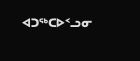ᐊᑐᖅᑕᐅᑉᓗᓂ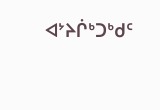ᐊᔾᔨᒌᒃᑐᒃᑯᑦ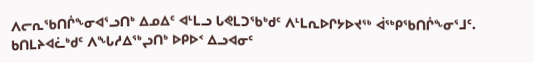ᐱᓕᕆᖃᑎᒌᖕᓂᐊᕐᓗᑎᒃ ᐃᓄᐃᑦ ᐊᒻᒪᓗ ᒐᕙᒪᑐᖃᒃᑯᑦ ᐱᒻᒪᕆᐅᒋᔭᐅᔪᖅ ᐋᖅᑭᖃᑎᒌᖕᓂᕐᒧᑦ. ᑲᑎᒪᔨᐊᓛᒃᑯᑦ ᐱᖓᓱᐃᖅᖢᑎᒃ ᐅᑭᐅᑉ ᐃᓗᐊᓂᑦ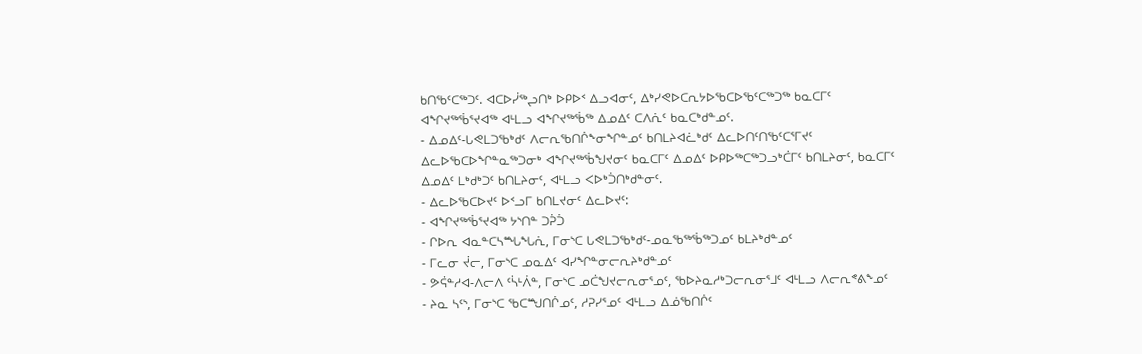ᑲᑎᖃᑦᑕᖅᑐᑦ. ᐊᑕᐅᓰᖅᖢᑎᒃ ᐅᑭᐅᑉ ᐃᓗᐊᓂᑦ, ᐃᒃᓯᕙᐅᑕᕆᔭᐅᖃᑕᐅᖃᑦᑕᖅᑐᖅ ᑲᓇᑕᒥᑦ ᐊᖏᔪᖅᖄᕐᔪᐊᖅ ᐊᒻᒪᓗ ᐊᖏᔪᖅᖄᖅ ᐃᓄᐃᑦ ᑕᐱᕇᑦ ᑲᓇᑕᒃᑯᓐᓄᑦ.
- ᐃᓄᐃᑦ-ᒐᕙᒪᑐᖃᒃᑯᑦ ᐱᓕᕆᖃᑎᒌᖕᓂᖏᓐᓄᑦ ᑲᑎᒪᔨᐊᓛᒃᑯᑦ ᐃᓚᐅᑎᑦᑎᖃᑦᑕᕐᒥᔪᑦ ᐃᓚᐅᖃᑕᐅᖏᓐᓇᖅᑐᓂᒃ ᐊᖏᔪᖅᖄᖑᔪᓂᑦ ᑲᓇᑕᒥᑦ ᐃᓄᐃᑦ ᐅᑭᐅᖅᑕᖅᑐᓗᒃᑖᒥᑦ ᑲᑎᒪᔨᓂᑦ, ᑲᓇᑕᒥᑦ ᐃᓄᐃᑦ ᒪᒃᑯᒃᑐᑦ ᑲᑎᒪᔨᓂᑦ, ᐊᒻᒪᓗ ᐸᐅᒃᑑᑎᒃᑯᓐᓂᑦ.
- ᐃᓚᐅᖃᑕᐅᔪᑦ ᐅᑉᓗᒥ ᑲᑎᒪᔪᓂᑦ ᐃᓚᐅᔪᑦ:
- ᐊᖏᔪᖅᖄᕐᔪᐊᖅ ᔭᔅᑎᓐ ᑐᕉᑑ
- ᒋᐅᕆ ᐊᓇᓐᑕᓴᙵᖓᕇ, ᒥᓂᔅᑕ ᒐᕙᒪᑐᖃᒃᑯᑦ-ᓄᓇᖃᖅᖄᖅᑐᓄᑦ ᑲᒪᔨᒃᑯᓐᓄᑦ
- ᒥᓚᓂ ᔫᓕ, ᒥᓂᔅᑕ ᓄᓇᐃᑦ ᐊᓯᖏᓐᓂᓕᕆᔨᒃᑯᓐᓄᑦ
- ᕗᕌᓐᓱᐊ-ᐱᓕᐱ ᑦᓵᒻᐲᓐ, ᒥᓂᔅᑕ ᓄᑖᖑᔪᓕᕆᓂᕐᓄᑦ, ᖃᐅᔨᓇᓱᒃᑐᓕᕆᓂᕐᒧᑦ ᐊᒻᒪᓗ ᐱᓕᕆᕝᕕᖕᓄᑦ
- ᔨᓇ ᓴᑦᔅ, ᒥᓂᔅᑕ ᖃᑕᙳᑎᒌᓄᑦ, ᓱᕈᓯᕐᓄᑦ ᐊᒻᒪᓗ ᐃᓅᖃᑎᒌᑦ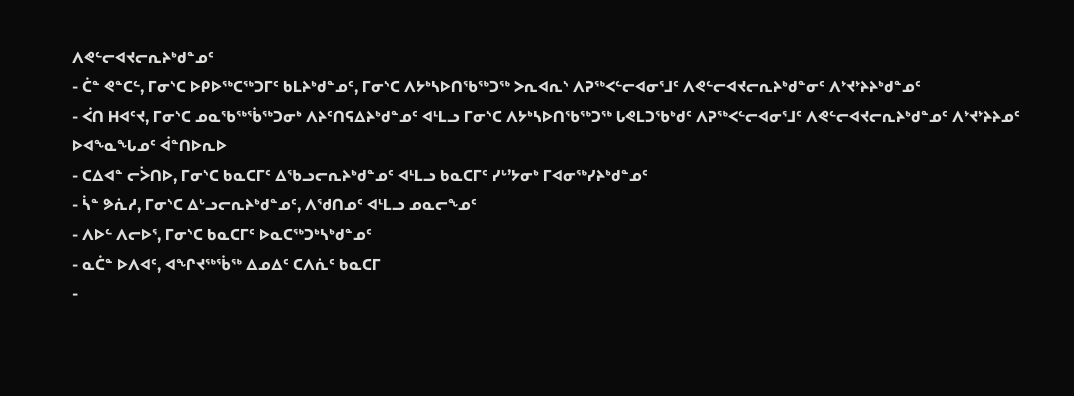ᐱᕙᓪᓕᐊᔪᓕᕆᔨᒃᑯᓐᓄᑦ
- ᑖᓐ ᕙᓐᑕᓪ, ᒥᓂᔅᑕ ᐅᑭᐅᖅᑕᖅᑐᒥᑦ ᑲᒪᔨᒃᑯᓐᓄᑦ, ᒥᓂᔅᑕ ᐱᔭᒃᓴᐅᑎᖃᖅᑐᖅ ᐳᕆᐊᕆᔅ ᐱᕈᖅᐸᓪᓕᐊᓂᕐᒧᑦ ᐱᕙᓪᓕᐊᔪᓕᕆᔨᒃᑯᓐᓂᑦ ᐱᔾᔪᔾᔨᔨᒃᑯᓐᓄᑦ
- ᐹᑎ ᕼᐊᑦᔪ, ᒥᓂᔅᑕ ᓄᓇᖃᖅᖄᖅᑐᓂᒃ ᐱᔨᑦᑎᕋᐃᔨᒃᑯᓐᓄᑦ ᐊᒻᒪᓗ ᒥᓂᔅᑕ ᐱᔭᒃᓴᐅᑎᖃᖅᑐᖅ ᒐᕙᒪᑐᖃᒃᑯᑦ ᐱᕈᖅᐸᓪᓕᐊᓂᕐᒧᑦ ᐱᕙᓪᓕᐊᔪᓕᕆᔨᒃᑯᓐᓄᑦ ᐱᔾᔪᔾᔨᔨᓄᑦ ᐅᐊᖕᓇᖓᓄᑦ ᐋᓐᑎᐅᕆᐅ
- ᑕᐃᐊᓐ ᓕᐴᑎᐅ, ᒥᓂᔅᑕ ᑲᓇᑕᒥᑦ ᐃᖃᓗᓕᕆᔨᒃᑯᓐᓄᑦ ᐊᒻᒪᓗ ᑲᓇᑕᒥᑦ ᓯᒡ’ᔭᓂᒃ ᒥᐊᓂᖅᓯᔨᒃᑯᓐᓄᑦ
- ᓵᓐ ᕗᕇᓱ, ᒥᓂᔅᑕ ᐃᒡᓗᓕᕆᔨᒃᑯᓐᓄᑦ, ᐱᖁᑎᓄᑦ ᐊᒻᒪᓗ ᓄᓇᓕᖕᓄᑦ
- ᐱᐅᓪ ᐱᓕᐅᕐ, ᒥᓂᔅᑕ ᑲᓇᑕᒥᑦ ᐅᓇᑕᖅᑐᒃᓴᒃᑯᓐᓄᑦ
- ᓇᑖᓐ ᐅᐱᐊᑦ, ᐊᖏᔪᖅᖄᖅ ᐃᓄᐃᑦ ᑕᐱᕇᑦ ᑲᓇᑕᒥ
-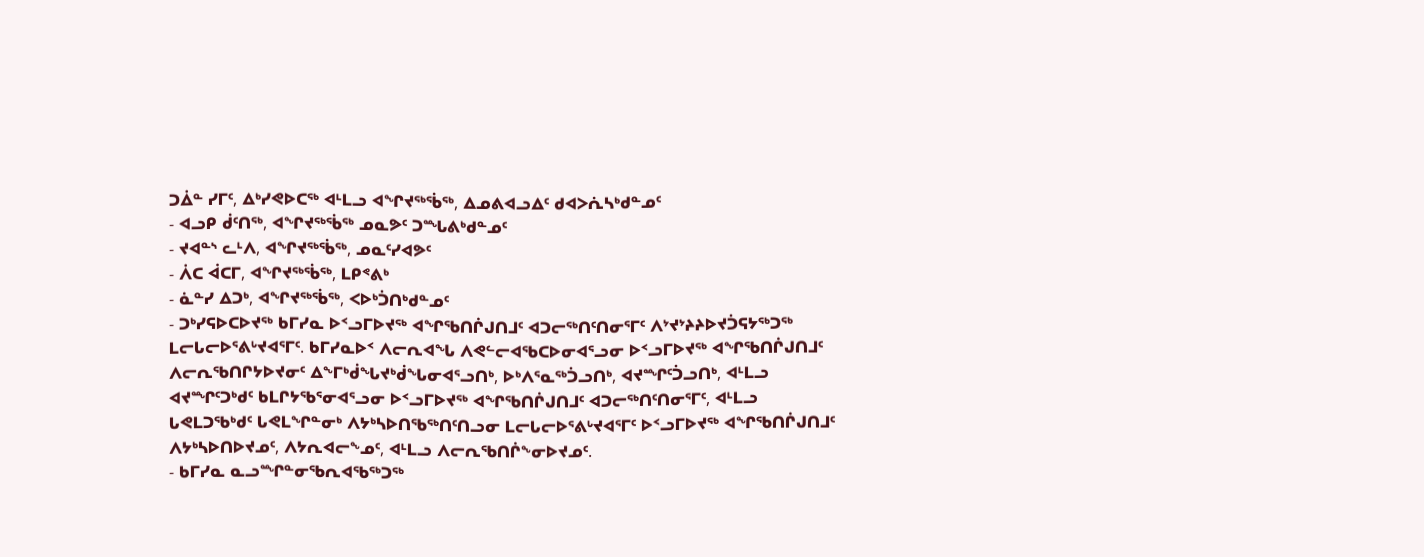ᑐᐄᓐ ᓯᒥᑦ, ᐃᒃᓯᕙᐅᑕᖅ ᐊᒻᒪᓗ ᐊᖏᔪᖅᖄᖅ, ᐃᓄᕕᐊᓗᐃᑦ ᑯᐊᐳᕇᓴᒃᑯᓐᓄᑦ
- ᐊᓗᑭ ᑰᑦᑎᖅ, ᐊᖏᔪᖅᖄᖅ ᓄᓇᕗᑦ ᑐᙵᕕᒃᑯᓐᓄᑦ
- ᔪᐊᓐᔅ ᓚᒻᐱ, ᐊᖏᔪᖅᖄᖅ, ᓄᓇᑦᓯᐊᕗᑦ
- ᐲᑕ ᐋᑕᒥ, ᐊᖏᔪᖅᖄᖅ, ᒪᑭᕝᕕᒃ
- ᓈᓐᓯ ᐃᑐᒃ, ᐊᖏᔪᖅᖄᖅ, ᐸᐅᒃᑑᑎᒃᑯᓐᓄᑦ
- ᑐᒃᓯᕋᐅᑕᐅᔪᖅ ᑲᒥᓯᓇ ᐅᑉᓗᒥᐅᔪᖅ ᐊᖏᖃᑎᒌᒍᑎᒧᑦ ᐊᑐᓕᖅᑎᑦᑎᓂᕐᒥᑦ ᐱᔾᔪᔾᔨᔨᐅᔪᑑᕋᔭᖅᑐᖅ ᒪᓕᒐᓕᐅᕐᕕᒡᔪᐊᕐᒥᑦ. ᑲᒥᓯᓇᐅᑉ ᐱᓕᕆᐊᖓ ᐱᕙᓪᓕᐊᖃᑕᐅᓂᐊᕐᓗᓂ ᐅᑉᓗᒥᐅᔪᖅ ᐊᖏᖃᑎᒌᒍᑎᒧᑦ ᐱᓕᕆᖃᑎᒋᔭᐅᔪᓂᑦ ᐃᖕᒥᒃᑰᖓᔪᒃᑰᖓᓂᐊᕐᓗᑎᒃ, ᐅᒃᐱᕐᓇᖅᑑᓗᑎᒃ, ᐊᔪᙱᑦᑑᓗᑎᒃ, ᐊᒻᒪᓗ ᐊᔪᙱᑦᑐᒃᑯᑦ ᑲᒪᒋᔭᖃᕐᓂᐊᕐᓗᓂ ᐅᑉᓗᒥᐅᔪᖅ ᐊᖏᖃᑎᒌᒍᑎᒧᑦ ᐊᑐᓕᖅᑎᑦᑎᓂᕐᒥᑦ, ᐊᒻᒪᓗ ᒐᕙᒪᑐᖃᒃᑯᑦ ᒐᕙᒪᖏᓐᓂᒃ ᐱᔭᒃᓴᐅᑎᖃᖅᑎᑦᑎᓗᓂ ᒪᓕᒐᓕᐅᕐᕕᒡᔪᐊᕐᒥᑦ ᐅᑉᓗᒥᐅᔪᖅ ᐊᖏᖃᑎᒌᒍᑎᒧᑦ ᐱᔭᒃᓴᐅᑎᐅᔪᓄᑦ, ᐱᔭᕆᐊᓕᖕᓄᑦ, ᐊᒻᒪᓗ ᐱᓕᕆᖃᑎᒌᖕᓂᐅᔪᓄᑦ.
- ᑲᒥᓯᓇ ᓇᓗᙱᓐᓂᖃᕆᐊᖃᖅᑐᖅ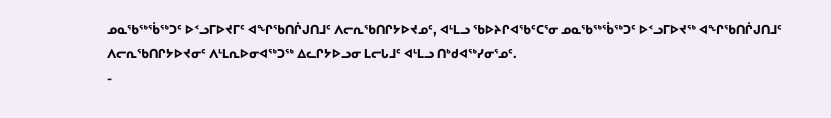ᓄᓇᖃᖅᖄᖅᑐᑦ ᐅᑉᓗᒥᐅᔪᒥᑦ ᐊᖏᖃᑎᒌᒍᑎᒧᑦ ᐱᓕᕆᖃᑎᒋᔭᐅᔪᓄᑦ, ᐊᒻᒪᓗ ᖃᐅᔨᒋᐊᖃᑦᑕᕐᓂ ᓄᓇᖃᖅᖄᖅᑐᑦ ᐅᑉᓗᒥᐅᔪᖅ ᐊᖏᖃᑎᒌᒍᑎᒧᑦ ᐱᓕᕆᖃᑎᒋᔭᐅᔪᓂᑦ ᐱᒻᒪᕆᐅᓂᐊᖅᑐᖅ ᐃᓚᒋᔭᐅᓗᓂ ᒪᓕᒐᒧᑦ ᐊᒻᒪᓗ ᑎᒃᑯᐊᖅᓯᓂᕐᓄᑦ.
-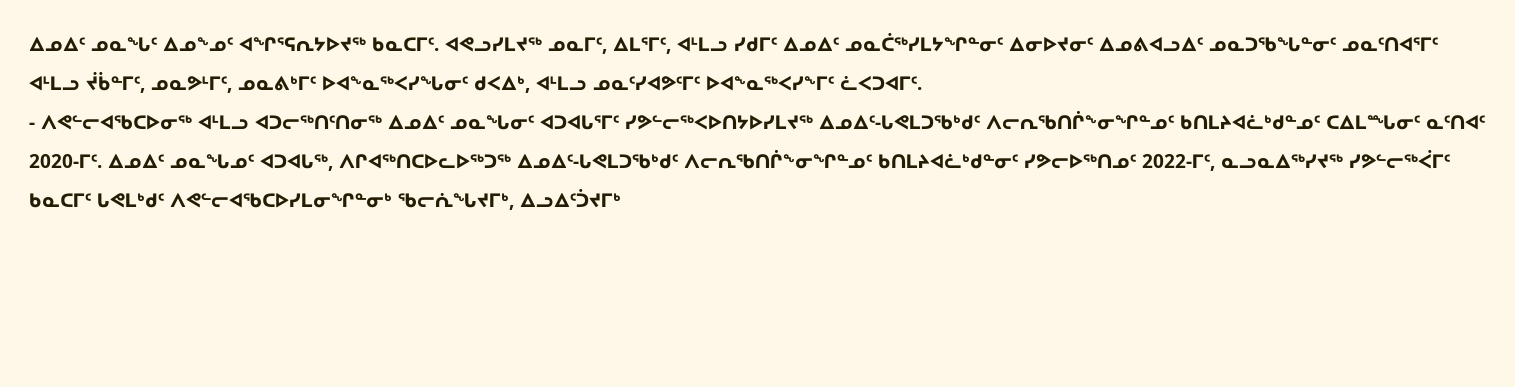ᐃᓄᐃᑦ ᓄᓇᖓᑦ ᐃᓄᖕᓄᑦ ᐊᖏᕐᕋᕆᔭᐅᔪᖅ ᑲᓇᑕᒥᑦ. ᐊᕙᓗᓯᒪᔪᖅ ᓄᓇᒥᑦ, ᐃᒪᕐᒥᑦ, ᐊᒻᒪᓗ ᓯᑯᒥᑦ ᐃᓄᐃᑦ ᓄᓇᑖᖅᓯᒪᔭᖏᓐᓂᑦ ᐃᓂᐅᔪᓂᑦ ᐃᓄᕕᐊᓗᐃᑦ ᓄᓇᑐᖃᖓᓐᓂᑦ ᓄᓇᑦᑎᐊᕐᒥᑦ ᐊᒻᒪᓗ ᔫᑳᓐᒥᑦ, ᓄᓇᕗᒻᒥᑦ, ᓄᓇᕕᒃᒥᑦ ᐅᐊᖕᓇᖅᐸᓯᖓᓂᑦ ᑯᐸᐃᒃ, ᐊᒻᒪᓗ ᓄᓇᑦᓯᐊᕗᑦᒥᑦ ᐅᐊᖕᓇᖅᐸᓯᖕᒥᑦ ᓛᐸᑐᐊᒥᑦ.
- ᐱᕙᓪᓕᐊᖃᑕᐅᓂᖅ ᐊᒻᒪᓗ ᐊᑐᓕᖅᑎᑦᑎᓂᖅ ᐃᓄᐃᑦ ᓄᓇᖓᓂᑦ ᐊᑐᐊᒐᕐᒥᑦ ᓯᕗᓪᓕᖅᐸᐅᑎᔭᐅᓯᒪᔪᖅ ᐃᓄᐃᑦ-ᒐᕙᒪᑐᖃᒃᑯᑦ ᐱᓕᕆᖃᑎᒌᖕᓂᖏᓐᓄᑦ ᑲᑎᒪᔨᐊᓛᒃᑯᓐᓄᑦ ᑕᐃᒪᙵᓂᑦ ᓇᑦᑎᐊᑦ 2020-ᒥᑦ. ᐃᓄᐃᑦ ᓄᓇᖓᓄᑦ ᐊᑐᐊᒐᖅ, ᐱᒋᐊᖅᑎᑕᐅᓚᐅᖅᑐᖅ ᐃᓄᐃᑦ-ᒐᕙᒪᑐᖃᒃᑯᑦ ᐱᓕᕆᖃᑎᒌᖕᓂᖏᓐᓄᑦ ᑲᑎᒪᔨᐊᓛᒃᑯᓐᓂᑦ ᓯᕗᓕᐅᖅᑎᓄᑦ 2022-ᒥᑦ, ᓇᓗᓇᐃᖅᓯᔪᖅ ᓯᕗᓪᓕᖅᐹᒥᑦ ᑲᓇᑕᒥᑦ ᒐᕙᒪᒃᑯᑦ ᐱᕙᓪᓕᐊᖃᑕᐅᓯᒪᓂᖏᓐᓂᒃ ᖃᓕᕇᖓᔪᒥᒃ, ᐃᓗᐃᑦᑑᔪᒥᒃ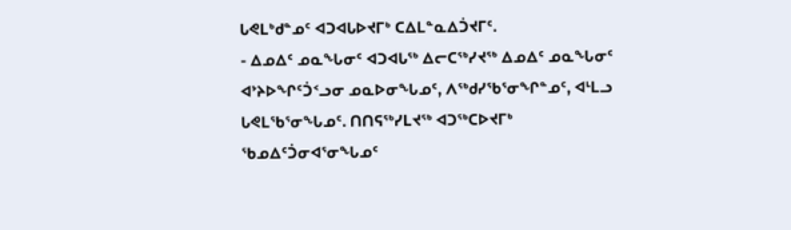ᒐᕙᒪᒃᑯᓐᓄᑦ ᐊᑐᐊᒐᐅᔪᒥᒃ ᑕᐃᒪᓐᓇᐃᑑᔪᒥᑦ.
- ᐃᓄᐃᑦ ᓄᓇᖓᓂᑦ ᐊᑐᐊᒐᖅ ᐃᓕᑕᖅᓯᔪᖅ ᐃᓄᐃᑦ ᓄᓇᖓᓂᑦ ᐊᔾᔨᐅᖏᑦᑑᑉᓗᓂ ᓄᓇᐅᓂᖓᓄᑦ, ᐱᖅᑯᓯᖃᕐᓂᖏᓐᓄᑦ, ᐊᒻᒪᓗ ᒐᕙᒪᖃᕐᓂᖓᓄᑦ. ᑎᑎᕋᖅᓯᒪᔪᖅ ᐊᑐᖅᑕᐅᔪᒥᒃ ᖃᓄᐃᑦᑑᓂᐊᕐᓂᖓᓄᑦ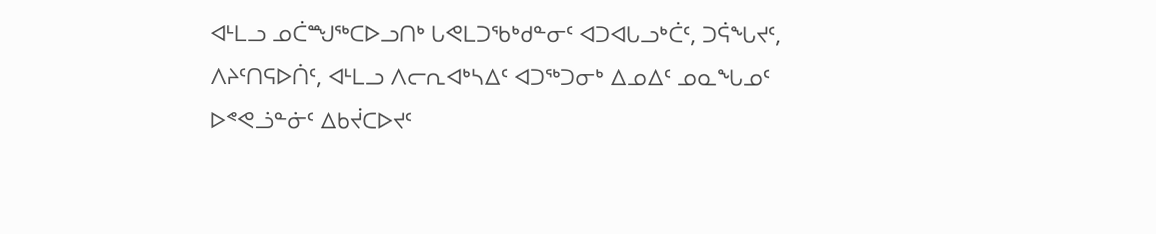ᐊᒻᒪᓗ ᓄᑖᙳᖅᑕᐅᓗᑎᒃ ᒐᕙᒪᑐᖃᒃᑯᓐᓂᑦ ᐊᑐᐊᒐᓗᒃᑖᑦ, ᑐᕌᖓᔪᑦ, ᐱᔨᑦᑎᕋᐅᑏᑦ, ᐊᒻᒪᓗ ᐱᓕᕆᐊᒃᓴᐃᑦ ᐊᑐᖅᑐᓂᒃ ᐃᓄᐃᑦ ᓄᓇᖓᓄᑦ ᐅᕝᕙᓘᓐᓃᑦ ᐃᑲᔫᑕᐅᔪᑦ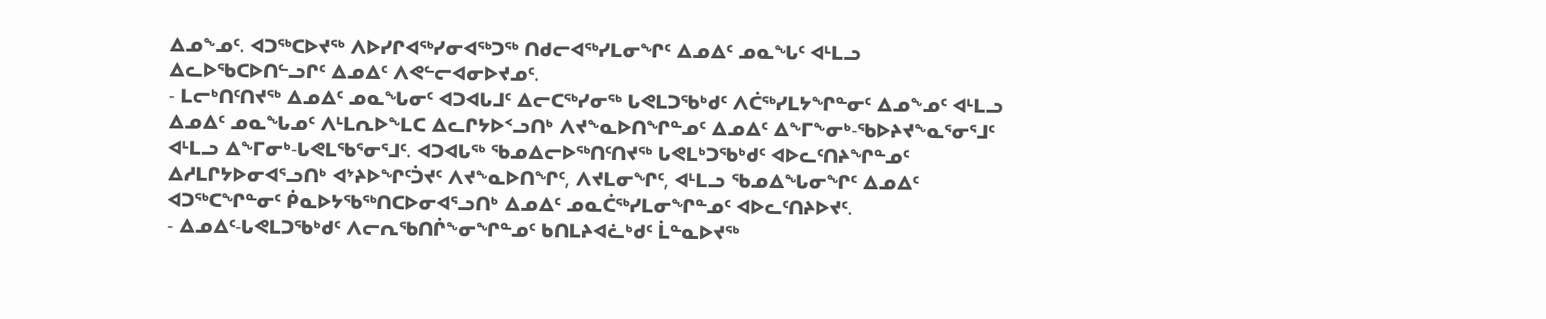ᐃᓄᖕᓄᑦ. ᐊᑐᖅᑕᐅᔪᖅ ᐱᐅᓯᒋᐊᖅᓯᓂᐊᖅᑐᖅ ᑎᑯᓕᐊᖅᓯᒪᓂᖏᑦ ᐃᓄᐃᑦ ᓄᓇᖓᑦ ᐊᒻᒪᓗ ᐃᓚᐅᖃᑕᐅᑎᓪᓗᒋᑦ ᐃᓄᐃᑦ ᐱᕙᓪᓕᐊᓂᐅᔪᓄᑦ.
- ᒪᓕᒃᑎᑦᑎᔪᖅ ᐃᓄᐃᑦ ᓄᓇᖓᓂᑦ ᐊᑐᐊᒐᒧᑦ ᐃᓕᑕᖅᓯᓂᖅ ᒐᕙᒪᑐᖃᒃᑯᑦ ᐱᑖᖅᓯᒪᔭᖏᓐᓂᑦ ᐃᓄᖕᓄᑦ ᐊᒻᒪᓗ ᐃᓄᐃᑦ ᓄᓇᖓᓄᑦ ᐱᒻᒪᕆᐅᖕᒪᑕ ᐃᓚᒋᔭᐅᑉᓗᑎᒃ ᐱᔪᖕᓇᐅᑎᖏᓐᓄᑦ ᐃᓄᐃᑦ ᐃᖕᒥᖕᓂᒃ-ᖃᐅᔨᔪᖕᓇᕐᓂᕐᒧᑦ ᐊᒻᒪᓗ ᐃᖕᒥᓂᒃ-ᒐᕙᒪᖃᕐᓂᕐᒧᑦ. ᐊᑐᐊᒐᖅ ᖃᓄᐃᓕᐅᖅᑎᑦᑎᔪᖅ ᒐᕙᒪᒃᑐᖃᒃᑯᑦ ᐊᐅᓚᑦᑎᔨᖏᓐᓄᑦ ᐃᓱᒪᒋᔭᐅᓂᐊᕐᓗᑎᒃ ᐊᔾᔨᐅᖏᑦᑑᔪᑦ ᐱᔪᖕᓇᐅᑎᖏᑦ, ᐱᔪᒪᓂᖏᑦ, ᐊᒻᒪᓗ ᖃᓄᐃᖓᓂᖏᑦ ᐃᓄᐃᑦ ᐊᑐᖅᑕᖏᓐᓂᑦ ᑮᓇᐅᔭᖃᖅᑎᑕᐅᓂᐊᕐᓗᑎᒃ ᐃᓄᐃᑦ ᓄᓇᑖᖅᓯᒪᓂᖏᓐᓄᑦ ᐊᐅᓚᑦᑎᔨᐅᔪᑦ.
- ᐃᓄᐃᑦ-ᒐᕙᒪᑐᖃᒃᑯᑦ ᐱᓕᕆᖃᑎᒌᖕᓂᖏᓐᓄᑦ ᑲᑎᒪᔨᐊᓛᒃᑯᑦ ᒫᓐᓇᐅᔪᖅ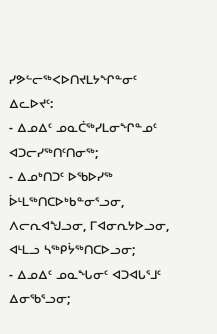ᓯᕗᓪᓕᖅᐸᐅᑎᔪᒪᔭᖏᓐᓂᑦ ᐃᓚᐅᔪᑦ:
- ᐃᓄᐃᑦ ᓄᓇᑖᖅᓯᒪᓂᖏᓐᓄᑦ ᐊᑐᓕᓯᖅᑎᑦᑎᓂᖅ;
- ᐃᓄᒃᑎᑐᑦ ᐅᖃᐅᓯᖅ ᐆᒻᒪᖅᑎᑕᐅᒃᑲᓐᓂᕐᓗᓂ, ᐱᓕᕆᐊᖑᓗᓂ, ᒥᐊᓂᕆᔭᐅᓗᓂ, ᐊᒻᒪᓗ ᓴᖅᑭᔮᖅᑎᑕᐅᓗᓂ;
- ᐃᓄᐃᑦ ᓄᓇᖓᓂᑦ ᐊᑐᐊᒐᕐᒧᑦ ᐃᓂᖃᕐᓗᓂ;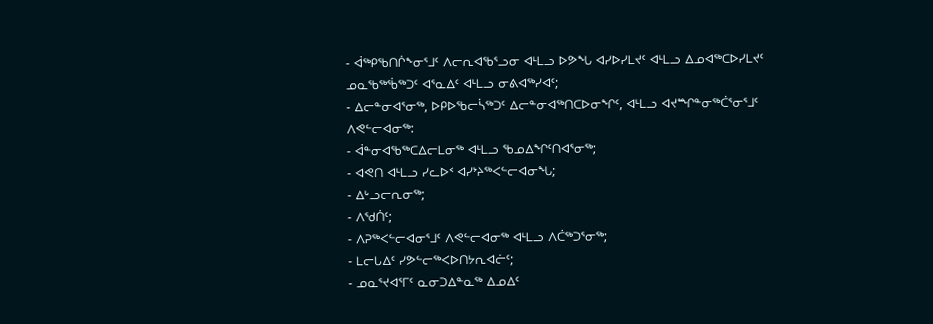- ᐋᖅᑭᖃᑎᒌᖕᓂᕐᒧᑦ ᐱᓕᕆᐊᖃᕐᓗᓂ ᐊᒻᒪᓗ ᐅᕗᖓ ᐊᓯᐅᓯᒪᔪᑦ ᐊᒻᒪᓗ ᐃᓄᐊᖅᑕᐅᓯᒪᔪᑦ ᓄᓇᖃᖅᖄᖅᑐᑦ ᐊᕐᓇᐃᑦ ᐊᒻᒪᓗ ᓂᕕᐊᖅᓯᐊᑦ;
- ᐃᓕᓐᓂᐊᕐᓂᖅ, ᐅᑭᐅᖃᓕᓵᖅᑐᑦ ᐃᓕᓐᓂᐊᖅᑎᑕᐅᓂᖏᑦ, ᐊᒻᒪᓗ ᐊᔪᙱᓐᓂᖅᑖᕐᓂᕐᒧᑦ ᐱᕙᓪᓕᐊᓂᖅ:
- ᐋᓐᓂᐊᖃᖅᑕᐃᓕᒪᓂᖅ ᐊᒻᒪᓗ ᖃᓄᐃᖏᑦᑎᐊᕐᓂᖅ;
- ᐊᕙᑎ ᐊᒻᒪᓗ ᓯᓚᐅᑉ ᐊᓯᔾᔨᖅᐸᓪᓕᐊᓂᖓ;
- ᐃᒡᓗᓕᕆᓂᖅ;
- ᐱᖁᑏᑦ;
- ᐱᕈᖅᐸᓪᓕᐊᓂᕐᒧᑦ ᐱᕙᓪᓕᐊᓂᖅ ᐊᒻᒪᓗ ᐱᑖᖅᑐᕐᓂᖅ;
- ᒪᓕᒐᐃᑦ ᓯᕗᓪᓕᖅᐸᐅᑎᔭᕆᐊᓖᑦ;
- ᓄᓇᕐᔪᐊᕐᒥᑦ ᓇᓂᑐᐃᓐᓇᖅ ᐃᓄᐃᑦ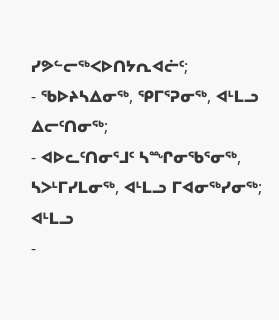ᓯᕗᓪᓕᖅᐸᐅᑎᔭᕆᐊᓖᑦ;
- ᖃᐅᔨᓴᐃᓂᖅ, ᕿᒥᕐᕈᓂᖅ, ᐊᒻᒪᓗ ᐃᓕᑦᑎᓂᖅ;
- ᐊᐅᓚᑦᑎᓂᕐᒧᑦ ᓴᙱᓂᖃᕐᓂᖅ, ᓴᐳᒻᒥᓯᒪᓂᖅ, ᐊᒻᒪᓗ ᒥᐊᓂᖅᓯᓂᖅ; ᐊᒻᒪᓗ
-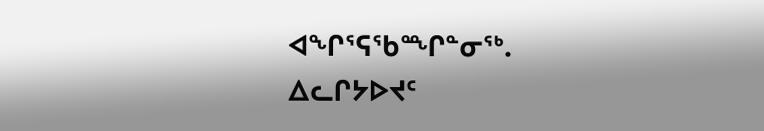ᐊᖏᕐᕋᖃᙱᓐᓂᖅ.
ᐃᓚᒋᔭᐅᔪᑦ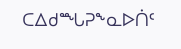ᑕᐃᑯᙵᕈᖕᓇᐅᑏᑦ